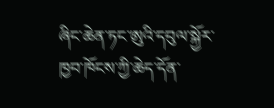ཞིང་ཆེན་ཏང་ཨུའི་དབུལ་སྐྱོར་ཁྱབ་ཁོངས་ཀྱི་ཆེད་དོན་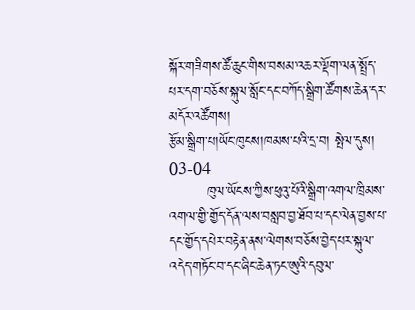སྐོར་གཟིགས་ཚོ་ཆུང་གིས་བསམ་འཆར་ལྡོག་ལན་སྤྲོད་པར་དག་བཅོས་སྐུལ་སློང་དང་བཀོད་སྒྲིག་ཚོགས་ཆེན་དར་མདོར་འཚོགས།
རྩོམ་སྒྲིག་པ།ཡོང་ཁུངས།ཁམས་པའི་དྲ་བ། སྤེལ་དུས། 03-04
        ཁུལ་ཡོངས་ཀྱིས་ཕུའུ་པོའི་སྒྲིག་འགལ་ཁྲིམས་འགལ་གྱི་གྱོད་དོན་ལས་བསླབ་བྱ་ཐོབ་པ་དང་ལེན་བྱས་པ་དང་གྱོད་དཔེར་བརྟེན་ནས་ལེགས་བཅོས་བྱེད་པར་སྐུལ་འདེད་གཏོང་བ་དང་ཞིང་ཆེན་ཏང་ཨུའི་དབུལ་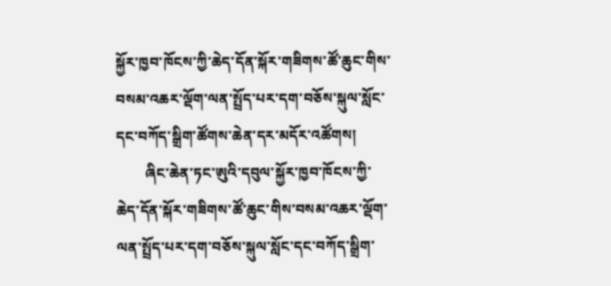སྐྱོར་ཁྱབ་ཁོངས་ཀྱི་ཆེད་དོན་སྐོར་གཟིགས་ཚོ་ཆུང་གིས་བསམ་འཆར་ལྡོག་ལན་སྤྲོད་པར་དག་བཅོས་སྐུལ་སློང་དང་བཀོད་སྒྲིག་ཚོགས་ཆེན་དར་མདོར་འཚོགས།
        ཞིང་ཆེན་ཏང་ཨུའི་དབུལ་སྐྱོར་ཁྱབ་ཁོངས་ཀྱི་ཆེད་དོན་སྐོར་གཟིགས་ཚོ་ཆུང་གིས་བསམ་འཆར་ལྡོག་ལན་སྤྲོད་པར་དག་བཅོས་སྐུལ་སློང་དང་བཀོད་སྒྲིག་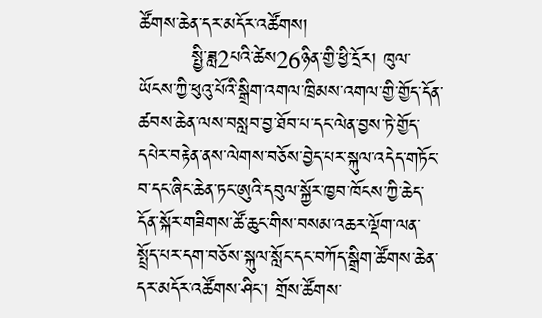ཚོགས་ཆེན་དར་མདོར་འཚོགས།
        སྤྱི་ཟླ2པའི་ཚེས26ཉིན་གྱི་ཕྱི་དྲོར། ཁུལ་ཡོངས་ཀྱི་ཕུའུ་པོའི་སྒྲིག་འགལ་ཁྲིམས་འགལ་གྱི་གྱོད་དོན་ཚབས་ཆེན་ལས་བསླབ་བྱ་ཐོབ་པ་དང་ལེན་བྱས་ཏེ་གྱོད་དཔེར་བརྟེན་ནས་ལེགས་བཅོས་བྱེད་པར་སྐུལ་འདེད་གཏོང་བ་དང་ཞིང་ཆེན་ཏང་ཨུའི་དབུལ་སྐྱོར་ཁྱབ་ཁོངས་ཀྱི་ཆེད་དོན་སྐོར་གཟིགས་ཚོ་ཆུང་གིས་བསམ་འཆར་ལྡོག་ལན་སྤྲོད་པར་དག་བཅོས་སྐུལ་སློང་དང་བཀོད་སྒྲིག་ཚོགས་ཆེན་དར་མདོར་འཚོགས་ཤིང་། གྲོས་ཚོགས་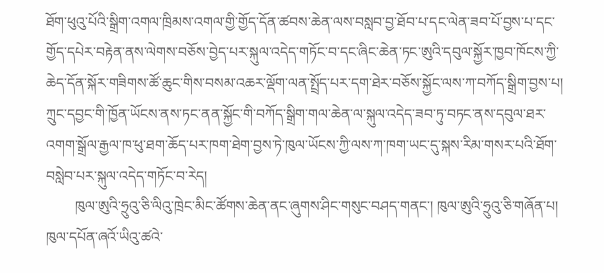ཐོག་ཕུའུ་པོའི་སྒྲིག་འགལ་ཁྲིམས་འགལ་གྱི་གྱོད་དོན་ཚབས་ཆེན་ལས་བསླབ་བྱ་ཐོབ་པ་དང་ལེན་ཟབ་པོ་བྱས་པ་དང་གྱོད་དཔེར་བརྟེན་ནས་ལེགས་བཅོས་བྱེད་པར་སྐུལ་འདེད་གཏོང་བ་དང་ཞིང་ཆེན་ཏང་ཨུའི་དབུལ་སྐྱོར་ཁྱབ་ཁོངས་ཀྱི་ཆེད་དོན་སྐོར་གཟིགས་ཚོ་ཆུང་གིས་བསམ་འཆར་ལྡོག་ལན་སྤྲོད་པར་དག་ཐེར་བཅོས་སྐྱོང་ལས་ཀ་བཀོད་སྒྲིག་བྱས་པ། ཀྲུང་དབྱང་གི་ཁྱོན་ཡོངས་ནས་ཏང་ནན་སྐྱོང་གི་བཀོད་སྒྲིག་གལ་ཆེན་ལ་སྐུལ་འདེད་ཟབ་ཏུ་བཏང་ནས་དབུལ་ཐར་འགག་སྒྲོལ་རྒྱལ་ཁ་ཕུ་ཐག་ཆོད་པར་ཁག་ཐེག་བྱས་ཏེ་ཁུལ་ཡོངས་ཀྱི་ལས་ཀ་ཁག་ཡང་དུ་སྐས་རིམ་གསར་པའི་ཐོག་བསླེབ་པར་སྐུལ་འདེད་གཏོང་བ་རེད།
        ཁུལ་ཨུའི་ཧྲུའུ་ཅི་ལིའུ་ཁྲེང་མིང་ཚོགས་ཆེན་ནང་ཞུགས་ཤིང་གསུང་བཤད་གནང་། ཁུལ་ཨུའི་ཧྲུའུ་ཅི་གཞོན་པ། ཁུལ་དཔོན་ཞའོ་ཡིའུ་ཚའེ་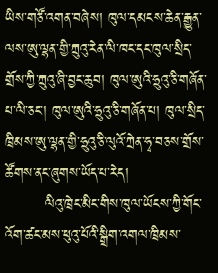ཡིས་གཙོ་འགན་བཞེས། ཁུལ་དམངས་ཆེན་རྒྱུན་ལས་ཨུ་ལྷན་གྱི་ཀྲུའུ་རེན་ལི་ཁང་དང་ཁུལ་སྲིད་གྲོས་ཀྱི་ཀྲུའུ་ཞི་བྱང་ཆུབ། ཁུལ་ཨུའི་ཧྲུའུ་ཅི་གཞོན་པ་ལི་ཅང་། ཁུལ་ཨུའི་ཧྲུའུ་ཅི་གཞོན་པ། ཁུལ་སྲིད་ཁྲིམས་ཨུ་ལྷན་གྱི་ཧྲུའུ་ཅི་ལུའོ་ཀྲེན་ཧྭ་བཅས་གྲོས་ཚོགས་ནང་ཞུགས་ཡོད་པ་རེད།
        ལིའུ་ཁྲེང་མིང་གིས་ཁུལ་ཡོངས་ཀྱི་གོང་འོག་ཚང་མས་ཕུའུ་པོའི་སྒྲིག་འགལ་ཁྲིམས་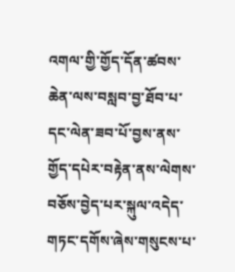འགལ་གྱི་གྱོད་དོན་ཚབས་ཆེན་ལས་བསླབ་བྱ་ཐོབ་པ་དང་ལེན་ཟབ་པོ་བྱས་ནས་གྱོད་དཔེར་བརྟེན་ནས་ལེགས་བཅོས་བྱེད་པར་སྐུལ་འདེད་གཏང་དགོས་ཞེས་གསུངས་པ་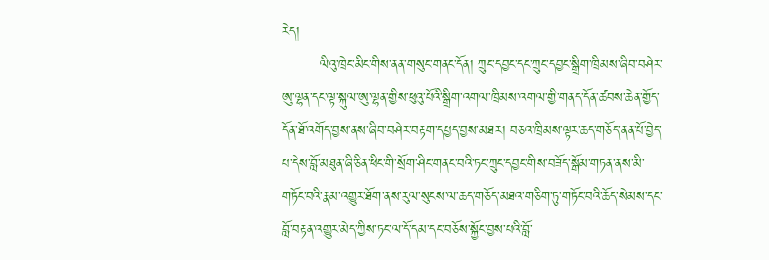རེད།
        ལིའུ་ཁྲེང་མིང་གིས་ནན་གསུང་གནང་དོན། ཀྲུང་དབྱང་དང་ཀྲུང་དབྱང་སྒྲིག་ཁྲིམས་ཞིབ་བཤེར་ཨུ་ལྷན་དང་ལྟ་སྐུལ་ཨུ་ལྷན་གྱིས་ཕུའུ་པོའི་སྒྲིག་འགལ་ཁྲིམས་འགལ་གྱི་གནད་དོན་ཚབས་ཆེན་གྱོད་དོན་ཐོ་འགོད་བྱས་ནས་ཞིབ་བཤེར་བརྟག་དཔྱད་བྱས་མཐར། བཅའ་ཁྲིམས་ལྟར་ཆད་གཅོད་ནན་པོ་བྱེད་པ་དེས་བློ་མཐུན་ཞི་ཅིན་ཕིང་གི་སྲོག་ཤིང་གནང་བའི་ཏང་ཀྲུང་དབྱང་གིས་བཟོད་སྒོམ་གཏན་ནས་མི་གཏོང་བའི་རྣམ་འགྱུར་ཐོག་ནས་རུལ་སུངས་ལ་ཆད་གཅོད་མཐའ་གཅིག་ཏུ་གཏོང་བའི་ཆོད་སེམས་དང་བློ་བརྟན་འགྱུར་མེད་ཀྱིས་ཏང་ལ་དོ་དམ་དང་བཅོས་སྐྱོང་བྱས་པའི་བློ་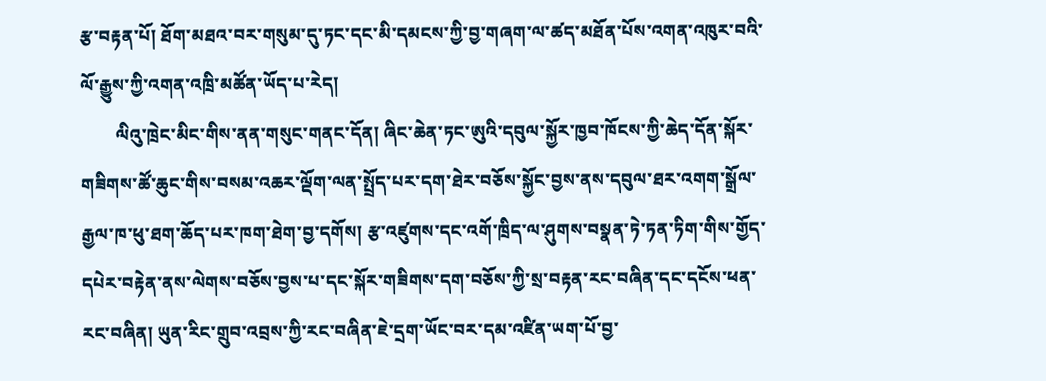རྩ་བརྟན་པོ། ཐོག་མཐའ་བར་གསུམ་དུ་ཏང་དང་མི་དམངས་ཀྱི་བྱ་གཞག་ལ་ཚད་མཐོན་པོས་འགན་འཁུར་བའི་ལོ་རྒྱུས་ཀྱི་འགན་འཁྲི་མཚོན་ཡོད་པ་རེད།
        ལིའུ་ཁྲེང་མིང་གིས་ནན་གསུང་གནང་དོན། ཞིང་ཆེན་ཏང་ཨུའི་དབུལ་སྐྱོར་ཁྱབ་ཁོངས་ཀྱི་ཆེད་དོན་སྐོར་གཟིགས་ཚོ་ཆུང་གིས་བསམ་འཆར་ལྡོག་ལན་སྤྲོད་པར་དག་ཐེར་བཅོས་སྐྱོང་བྱས་ནས་དབུལ་ཐར་འགག་སྒྲོལ་རྒྱལ་ཁ་ཕུ་ཐག་ཆོད་པར་ཁག་ཐེག་བྱ་དགོས། རྩ་འཛུགས་དང་འགོ་ཁྲིད་ལ་ཤུགས་བསྣན་ཏེ་ཏན་ཏིག་གིས་གྱོད་དཔེར་བརྟེན་ནས་ལེགས་བཅོས་བྱས་པ་དང་སྐོར་གཟིགས་དག་བཅོས་ཀྱི་སྲ་བརྟན་རང་བཞིན་དང་དངོས་ཕན་རང་བཞིན། ཡུན་རིང་གྲུབ་འབྲས་ཀྱི་རང་བཞིན་ཇེ་དྲག་ཡོང་བར་དམ་འཛིན་ཡག་པོ་བྱ་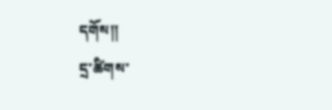དགོས།།
དྲ་ཚིགས་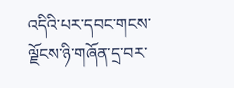འདིའི་པར་དབང་གངས་ལྗོངས་ཉི་གཞོན་དྲ་བར་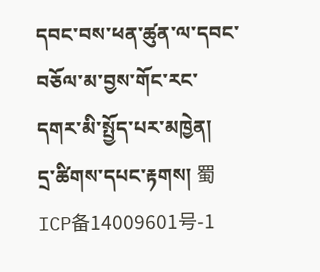དབང་བས་ཕན་ཚུན་ལ་དབང་བཅོལ་མ་བྱས་གོང་རང་དགར་མི་སྤྱོད་པར་མཁྱེན།
དྲ་ཚིགས་དཔང་རྟགས། 蜀ICP备14009601号-1